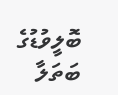ބޮލީވުޑުގެ ބަތަލާ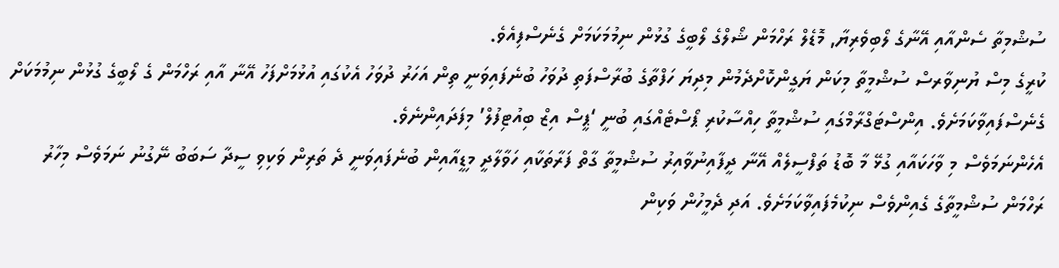ސުޝްމިތާ ސެންއާއި އޭނާގެ ލޯބިވެރިޔާ, މޮޑެލް ރަހްމަން ޝޯލްގެ ލޯބީގެ ގުޅުން ނިމުމަކަމަށް ގެނެސްފިއެވެ.
ކުރީގެ މިސް ޔުނިވާރސް ސުޝްމީތާ މިކަން ޔަގީންކޮށްދެމުން މިދިޔަ ހަފްތާގެ ބުރާސްފަތި ދުވަހު ބުނެފައިވަނީ ތިން އަހަރު ދުވަހު އެކުގައި އުޅުމަށްފަހު އޭނާ އާއި ރަހްމަން ގެ ލޯބީގެ ގުޅުން ނިމުމަކަށް ގެނެސްފައިވާކަމަށެވެ. އިންސްޓަގްރާމްގައި ސުޝްމީތާ ހިއްސާކުރި ޕޯސްޓެއްގައި ބުނީ ‘ޕީސް އިޒް ބިއުޓިފުލް’ މިފަދައިންނެވެ.
އެހެންނަމަވެސް މި ވާހަކައާއި ގުޅޭ މާ ބޮޑު ތަފްސީލެއް އޭނާ ދީފާއިނުވާއިރު ސުޝްމީތާ ގާތް ފަރާތަކާއި ހަވާލާދީ މިޑީއާއިން ބުނެފައިވަނީ ދެ ތަރިން ވަކިވި ސީދާ ސަބަބު ނޭގުނު ނަމަވެސް މިހާރު ރަހްމަން ސުޝްމީތާގެ ގެއިންވެސް ނިކުމެފައިވާކަމަށެވެ. އަދި ދެމީހުން ވަކިން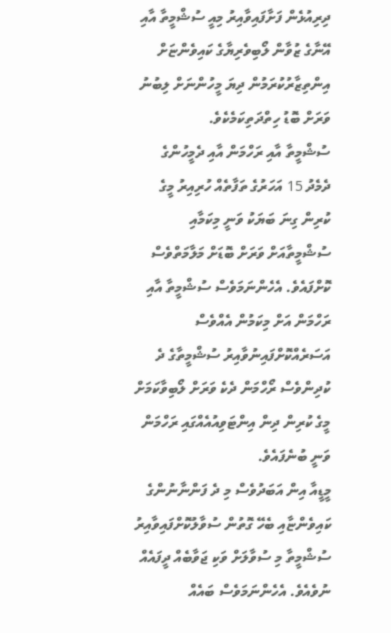ދިރިއުޅެން ފަށާފައިވާއިރު މިއީ ސުޝްމީތާ އާއި އޭނާގެ ޒުވާން ލޯބިވެރިޔާގެ ކައިވެންޏަށް އިންތިޒާރުކުރަމުން ދިޔަ މީހުންނަށް ލިބުނު ވަރަށް ބޮޑު ހިތްދަތިކަމެކެވެ.
ސުޝްމީތާ އާއި ރަހްމަން އާއި ދެމީހުންގެ ދެމެދު 15 އަހަރުގެ ތަފާތެއް ހުރިއިރު މީގެ ކުރިން ގިނަ ބަޔަކު ވަނީ މިކަމާއި ސުޝްމީތާއަށް ވަރަށް ބޮޑަށް މަލާމަތްވެސް ކޮށްފައެވެ. އެހެންނަމަވެސް ސުޝްމީތާ އާއި ރަހްމަން އަށް މިކަމުން އެއްވެސް އަސަރެއްކޮށްފައިނުވާއިރު ސުޝްމީތާގެ ދެ ކުދިންވެސް ރޯހްމަން ދެކެ ވަރަށް ލޯބިވާކަމަށް މީގެ ކުރިން ދިން އިންޓަވިއުއެއްގައި ރަހްމަން ވަނީ ބުނެފައެވެ.
މީޑީއާ އިން އަބަދުވެސް މި ދެ ފަންނާނުންގެ ކައިވެންޏާއި ބެހޭ ގޮތުން ސުވާލުކޮށްފައިވާއިރު ސުޝްމީތާ މި ސުވާލަށް ވަކި ޖަވާބެއް ދީފައެއް ނުވެއެވެ. އެހެންނަމަވެސް ބައެއް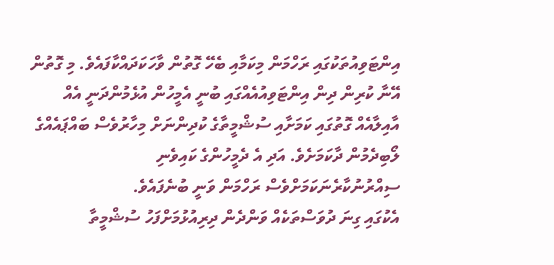އިންޓަވިއުތަކުގައި ރަހްމަން މިކަމާއި ބެހޭ ގޮތުން ވާހަކަދައްކާފައެވެ. މި ގޮތުން އޭނާ ކުރިން ދިން އިންޓަވިއުއެއްގައި ބުނީ އެމީހުން އުޅެމުންދަނީ އެއް އާއިލާއެއް ގޮތުގައި ކަމަށާއި ސުޝްމީތާގެ ކުދިންނަށް މިހާރުވެސް ބައްޕައެއްގެ ލޯބިދެމުން ދާކަމަށެވެ. އަދި އެ ދެމީހުންގެ ކައިވެނި ސިއްރުނުކާރެނަކަމަށްވެސް ރަހްމަން ވަނީ ބުނެފައެވެ.
އެކުގައި ގިނަ ދުވަސްތަކެއް ވަންދެން ދިރިއުޅުމަށްފަހު ސުޝްމީތާ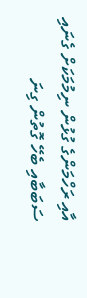އާއި ރަހްމަންގެ ގުޅުން ނިމުމަކަށް ގެނައި ސަބަބާއި ބެހޭ ގޮތުން ގިނަ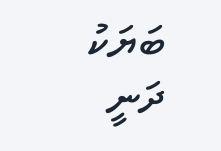ބަޔަކު ދަނީ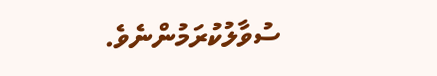ސުވާލުކުރަމުންނެވެ.